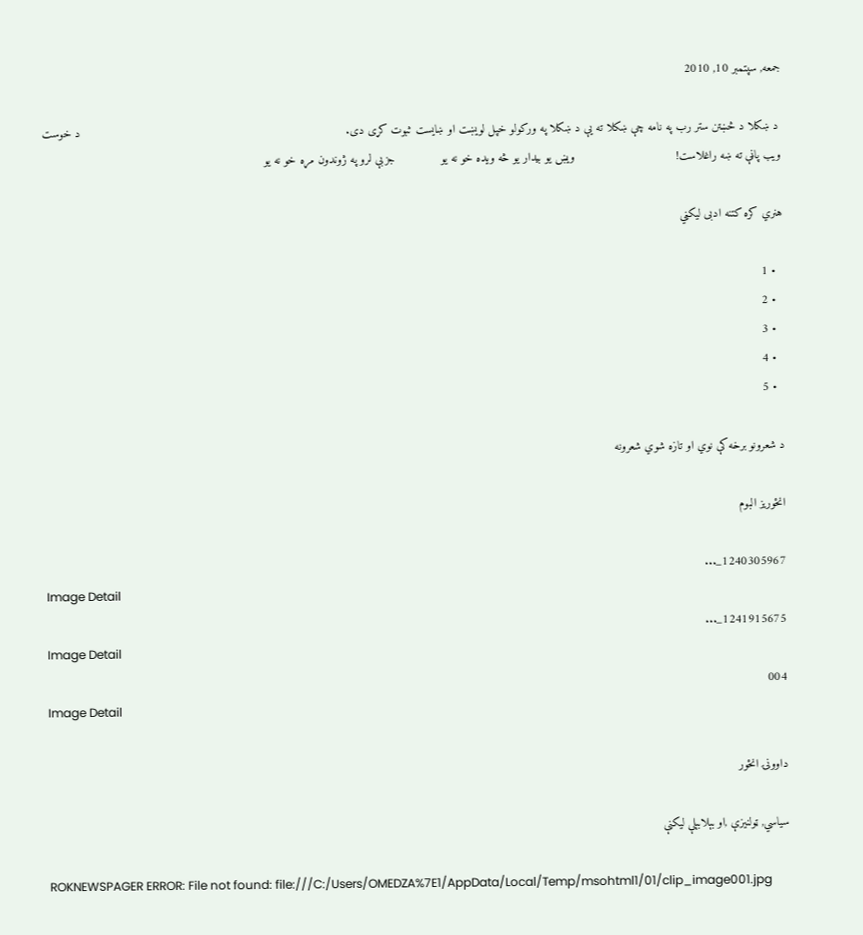جمعه, سپتمبر 10, 2010

 د ښكلا د څښتن ستر رب په نامه چې ښكلا ته يې د ښكلا په وركولو خپل لويښت او ښايست ثبوت كړى دى.                                                                            د خوست ويب پاڼې ته ښه راغلاست!                             ويښ يو بيدار يو څه ويده خو نه يو             جزبې لرو په ژوندون مړه خو نه يو

هنري کره کتنه ادبی لیکڼي

  • 1
  • 2
  • 3
  • 4
  • 5

د شعرونو برخه کې نوي او تازه شوي شعرونه

انځوریز البوم

1240305967_...
Image Detail
1241915675_...
Image Detail
004
Image Detail

داوونۍ انځور

سياسي, ټولنيزې ,او بېلابېلې ليکنې

ROKNEWSPAGER ERROR: File not found: file:///C:/Users/OMEDZA%7E1/AppData/Local/Temp/msohtml1/01/clip_image001.jpg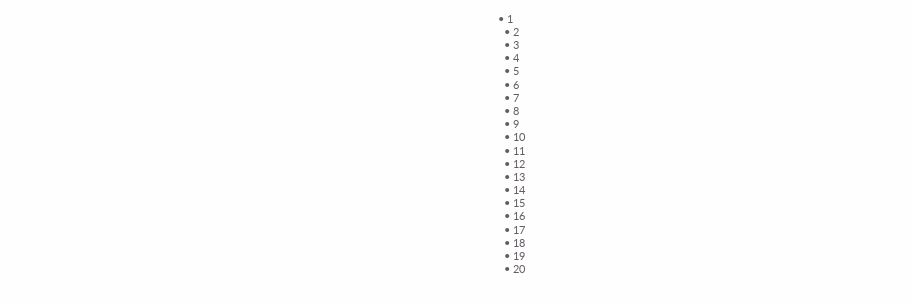• 1
  • 2
  • 3
  • 4
  • 5
  • 6
  • 7
  • 8
  • 9
  • 10
  • 11
  • 12
  • 13
  • 14
  • 15
  • 16
  • 17
  • 18
  • 19
  • 20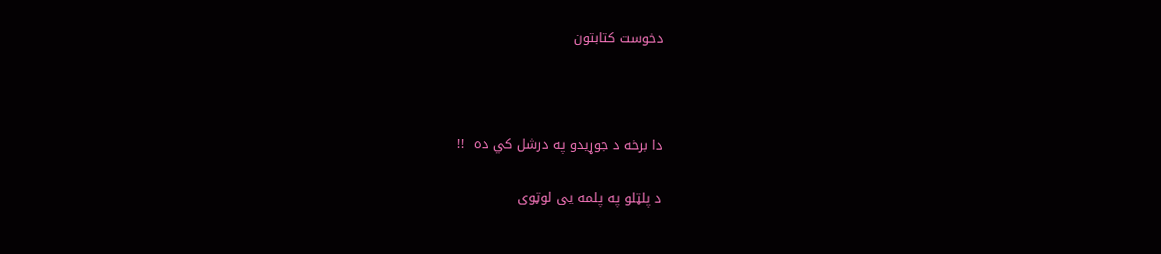دخوست کتابتون



دا برخه د جوړیدو په درشل کي ده  !!

د پلټلو په پلمه یی لوټوی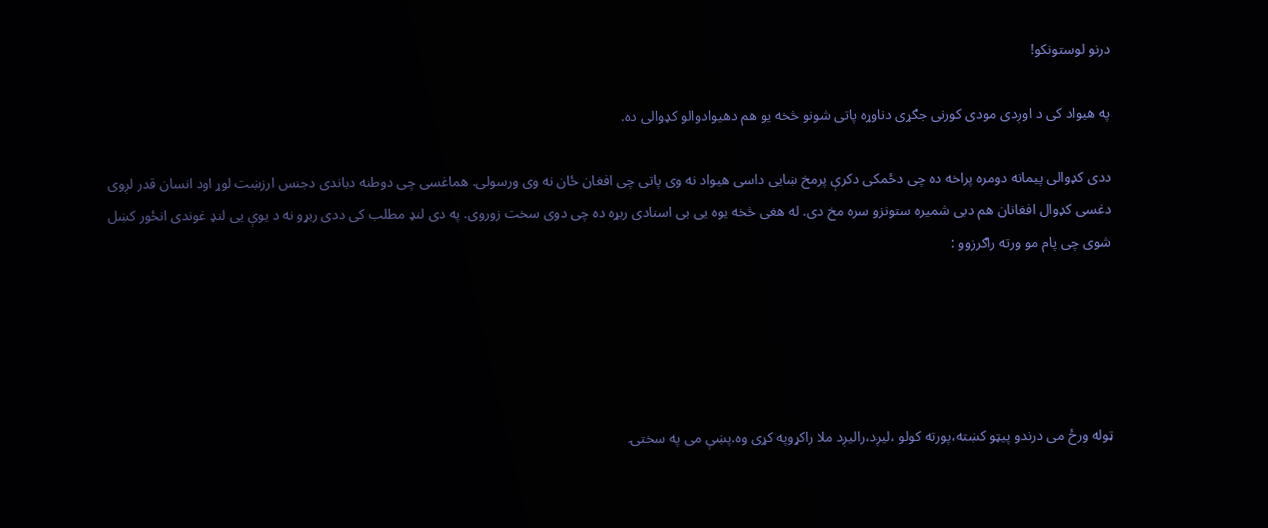درنو لوستونکو!

په هیواد کی د اوږدی مودی کورنی جګړی دناوړه پاتی شونو څخه یو هم دهیوادوالو کډوالی ده.

ددی کډوالی پیمانه دومره پراخه ده چی دځمکی دکرې پرمخ ښایی داسی هیواد نه وی پاتی چی افغان ځان نه وی ورسولی. هماغسی چی دوطنه دباندی دجنس ارزښت لوړ اود انسان قدر لږوی دغسی کډوال افغانان هم دبی شمیره ستونزو سره مخ دی. له هغی څخه یوه یی بی اسنادی ربړه ده چی دوی سخت زوروی. په دی لنډ مطلب کی ددی ربړو نه د یوې یی لنډ غوندی انځور کښل شوی چی پام مو ورته راګرزوو :





ټوله ورځ می درندو پیټو کښته،پورته کولو ،لیږد،رالیږد ملا راکړوپه کړی وه.پښې می په سختۍ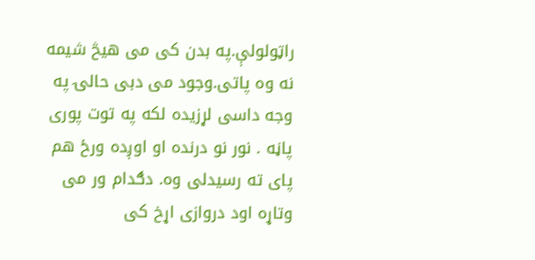راټولولې.په بدن کی می هیڅ شیمه  نه وه پاتی.وجود می دبی حالۍ په وجه داسی لړزیده لکه په توت پوری پاڼه . نور نو درنده او اوږده ورځ هم پای ته رسیدلی وه. دګدام ور می وتاړه اود دروازی اړخ کی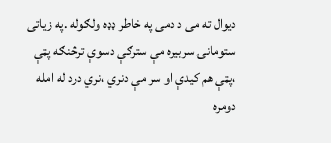دیوال ته می د دمی په خاطر ډډه ولګوله .په زیاتی ستومانۍ سربیره مې سترګې دسوې ترڅنګه پټې ،پټې هم کیدې او سر مې دنري ،نري درد له امله دومره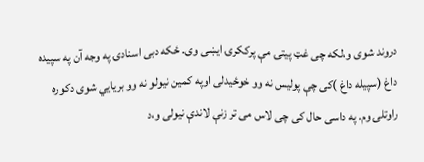دروند شوی و،لکه چی غټ پیتۍ مې پرککرۍ ایښی وی. ځکه دبی اسنادۍ په وجه آن په سپیده داغ (سپیله داغ )کی چې پولیس نه وو خوځیدلی اوپه کمین نیولو نه وو بریایي شوی دکوره راوتلۍ وم. په داسی حال کی چی لاس می تر زنې لاندې نیولی و،د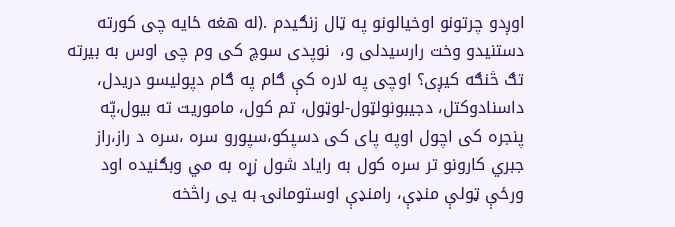اوږدو چرتونو اوخیالونو په ټال زنګیدم .(له هغه ځایه چی کورته دستنیدو وخت رارسیدلی و،  نوپدی سوچ کی وم چی اوس به بیرته تګ څنګه کیږی؟ اوچی په لاره کې ګام په ګام دپولیسو دریدل، داسنادوکتل، دجیبونولټول-لوټول، تم کول، ماموریت ته بیول،پّه پنجره کی اچول اوپه پای کی دسپکو،سپورو سره ،سره د راز،راز جبري کارونو تر سره کول به رایاد شول زړه به مي وبګنیده اود ورځې ټولې منډې، رامنډې اوستومانۍ به یی راڅخه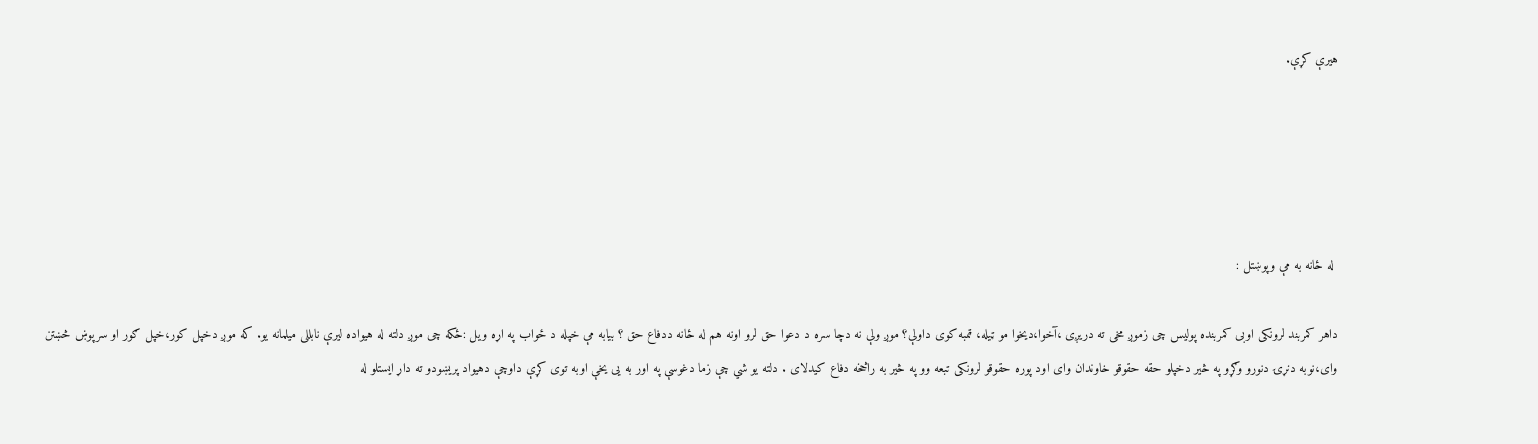هیرې کړې.





 له ځانه به مې وپوښتل :

داهر کمربند لرونکی اوبی کمربنده پولیس چی زموږ مخی ته دریږی ،آخوا،دیخوا مو ټیله، ټمبه کوی داولې؟ موږ ولې نه دچا سره د دعوا حق لرو اونه هم له ځانه ددفاع حق ؟ بیابه مې خپله د ځواب په اړه ویل :ځکه چی موږ دلته له هیواده لیرې نابللی میلمانه یو. که موږ دخپل کور،خپل ګور او سرپوښ څښتن وای،نوبه دنړۍ دنورو وګړو په څیر دخپلو حقه حقوقو خاوندان وای اود پوره حقوقو لرونکی تبعه وو په څیر به راڅخه دفاع کیدلای . دلته یو شي چې زما دغوسې په اور به یی یخې اوبه توی کړې داوچې دهیواد پریښودو ته داړ ایستلو له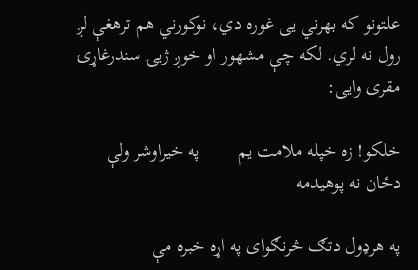علتونو که بهرني یی غوره دي، نوکورني هم ترهغې لږ رول نه لري. لکه چې مشهور او خوږ ژیۍ سندرغاړۍ مقری وایی:

خلکو! زه خپله ملامت یم        په خیراوشر ولې دځان نه پوهیدمه

په هرډول دتګ څرنګوای په اړه خبره مې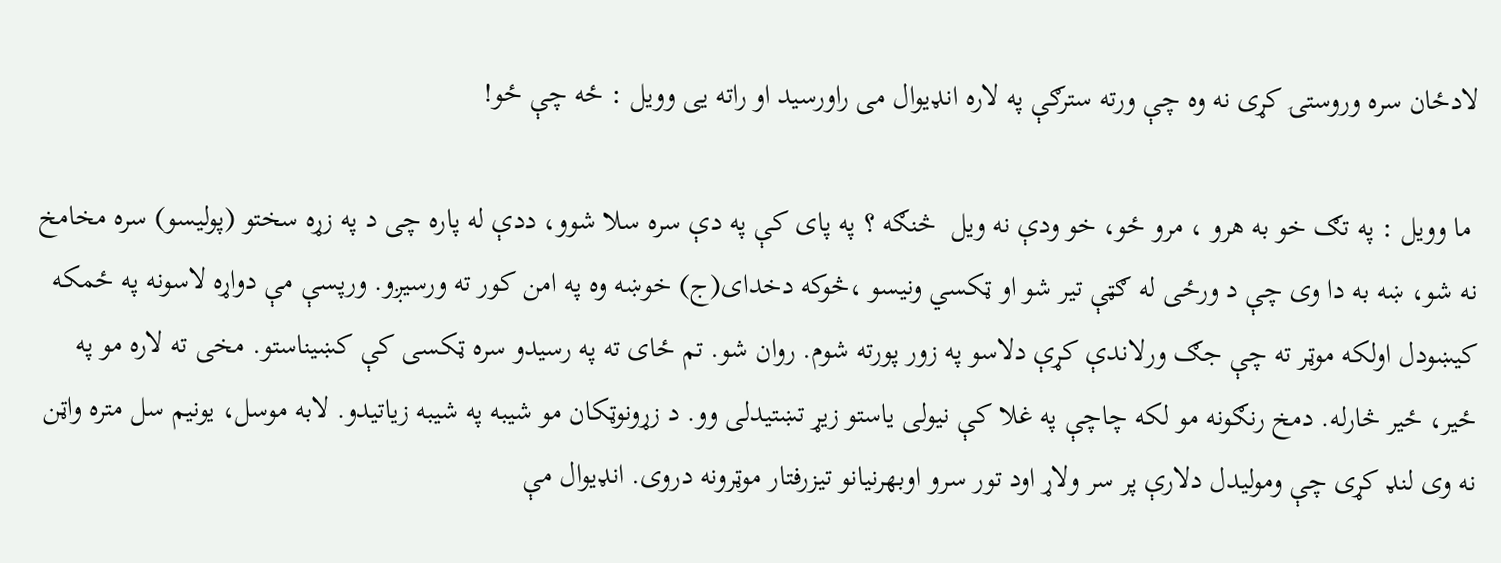لادځان سره وروستۍ کړی نه وه چې ورته سترګې په لاره انډیوال می راورسید او راته یی وویل : ځه چې ځو!

 ما وویل : په تګ خو به هرو ، مرو ځو، خو ودې نه ویل  څنګه ؟ په پای کې په دې سره سلا شوو، ددې له پاره چی د په زړه سختو (پولیسو) سره مخامخ نه شو، ښه به دا وی چې د ورځی له ګټې تیر شو او ټکسي ونیسو ،څوکه دخدای(ج) خوښه وه په امن کور ته ورسیږو. ورپسې مې دواړه لاسونه په ځمکه کیښودل اولکه موټر ته چې جګ ورلاندې کړې دلاسو په زور پورته شوم. روان شو. تم ځای ته په رسیدو سره ټکسی کې کښیناستو. مخی ته لاره مو په ځیر، ځیر څارله. دمخ رنګونه مو لکه چاچې په غلا کې نیولی یاستو زیړ تښتیدلی وو. د زړونوټکان مو شیبه په شیبه زیاتیدو. لابه موسل، یونیم سل متره واټن نه وی لنډ کړی چې ومولیدل دلارې پر سر ولاړ اود تور سرو اوبهرنیانو تیزرفتار موټرونه دروی. انډیوال مې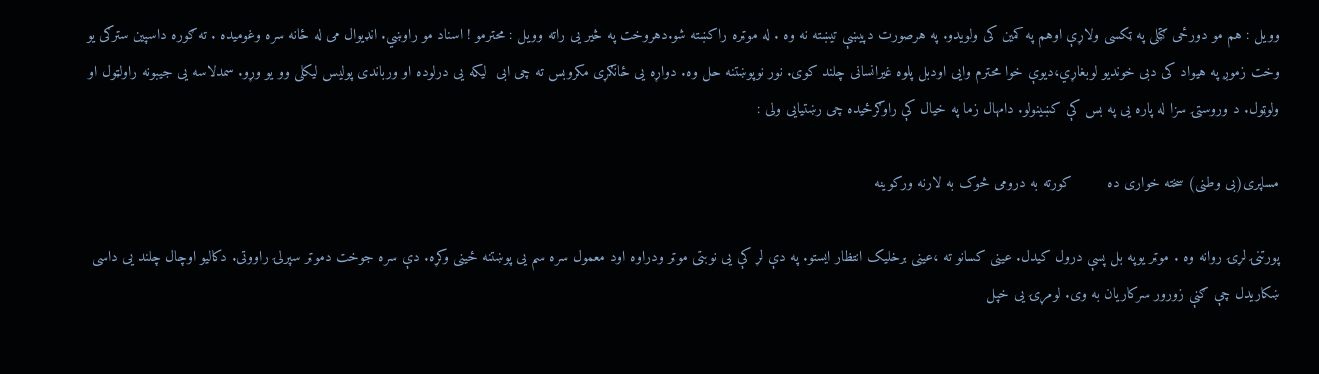وویل : هم مو دورځی ګټلی په ټکسی ولاړې اوهم په کمین کی ولویدو. په هرصورت دپیښې تیښته نه وه . له موټره راکښته شو.دهروخت په څیر یی راته وویل : محترمو ! اسناد مو راوښي. انډیوال می له ځانه سره وغومیده . ته ګوره داسپین سترګی یو وخت زموږ په هیواد کی دبی خوندیو لوبغاړي،دیوې خوا محترم وایی اودبل پلوه غیرانسانی چلند کوی. نور نوپوښتنه حل وه. دواړه یی ځانګړی مکروبس ته چی ابی  لیکه یی درلوده او ورباندی پولیس لیکلی وو یو وړو. سمدلاسه یی جیبونه راولټول او ولوټول. د وروستۍ سزا له پاره یی په بس کې کښینولو. دامهال زما په خیال کې راوګرځیده چی رښتیایی ولی :

مساپری(بی وطنی) سخته خواری ده        کورته به درومی څوک به لارنه ورکوینه

پورتنۍ لړۍ روانه وه . موټر یوپه بل پسې درول کیدل. عینی کسانو ته ،عینی برخلیک انتظار ایستو. په دې لړ کې یی نوبتی موټر ودراوه اود معمول سره سم یی پوښتنه ځینی وکړه. دې سره جوخت دموټر سپرلۍ راووتی. دکالیو اوچال چلند یی داسی ښکاریدل چې ګنې زورور سرکاریان به وی. لومړۍ یی خپل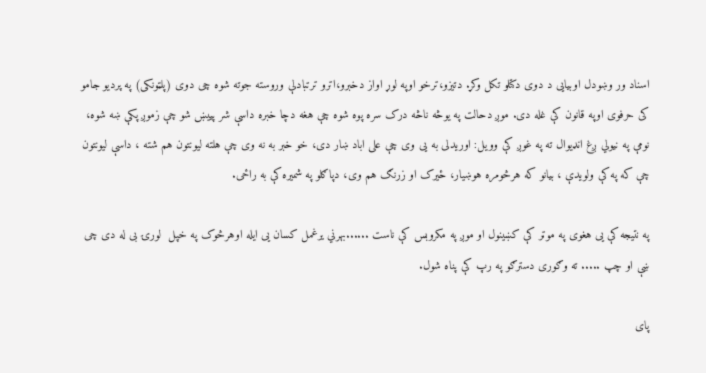اسناد ور وښودل اوبیایی د دوی دکتلو تکل وکړ. دتیزو،ترخو اوپه لوړ اواز دخبرو،اترو ترتبادلې وروسته جوته شوه چی دوی (پلټونکی) په پردیو جامو کی حرفوی اوپه قانون کې غله دی. موږ دحالت په یوڅه ناڅه درک سره پوه شوه چې هغه دچا خبره داسې شر پییښ شو چې زموږ پکې ښه شوه، نومې په نیولي ږغ انډیوال ته په غوږ کې وویل: اوریدلی به یی وی چې علی اباد ښار دی، خو خبر به نه وی چې هلته لیونتون هم شته ، داسې لیونتون چې که په کې ولویدې ، بیانو که هرڅومره هوښیار، ځیرک او زرنګ هم وی، دپاګلو په شمیره کې به راځی.

په نتیجه کې یی هغوی په موټر کې کښینول او موږ په مکروبس کې ناست ......بهرني یرغمل کسان یی ایله اوهرڅوک په خپل  لورۍ بی له دی چی ښې او چپ ..... ته وګوری دسترګو په رپ کې پناه شول.

پای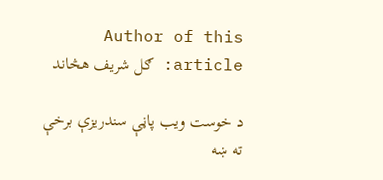Author of this article: ګل شریف هڅاند

د خوست ویب پاڼې سندریزې برخې ته ښه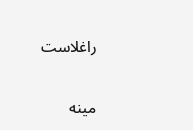راغلاست

مينه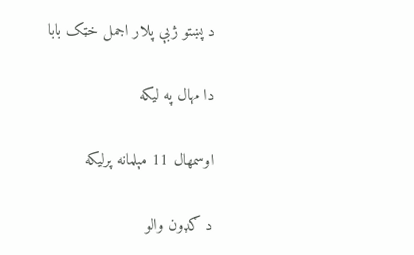د پښتو ژبې پلار اجمل خټک بابا

دا مهال په ليکه

اوسمهال 11 مېلمانه پرليكه

د ګډون والو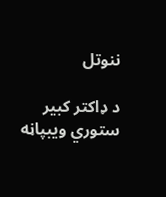ننوتل

د ډاکتر کبير ستوري ويبپاڼه